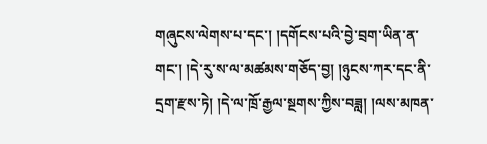གཞུངས་ལེགས་པ་དང་། །དགོངས་པའི་བྱེ་བྲག་ཡིན་ན་གང་། །དེ་རུ་ས་ལ་མཚམས་གཅོད་བྱ། །ཉུངས་ཀར་དང་ནི་དྲག་རྫས་ཏེ། །དེ་ལ་ཁྲོ་རྒྱལ་སྔགས་ཀྱིས་བཟླ། །ལས་མཁན་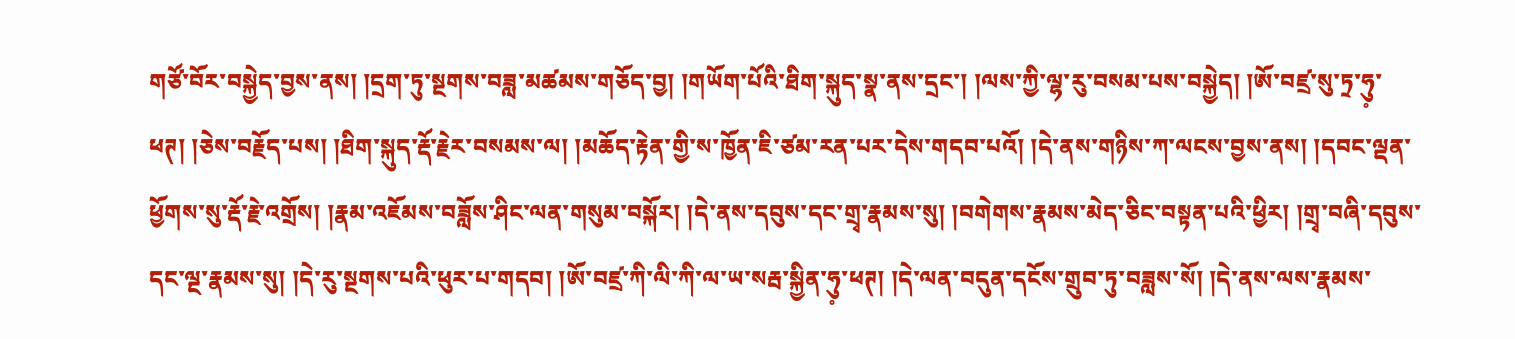གཙོ་བོར་བསྐྱེད་བྱས་ནས། །དྲག་ཏུ་སྔགས་བཟླ་མཚམས་གཅོད་བྱ། །གཡོག་པོའི་ཐིག་སྐུད་སྣ་ནས་དྲང་། །ལས་ཀྱི་ལྷ་རུ་བསམ་པས་བསྐྱེད། །ཨོ་བཛྲ་སུ་ཏྲ་ཧུ༷་ཕཊ། །ཅེས་བརྗོད་པས། །ཐིག་སྐུད་རྡོ་རྗེར་བསམས་ལ། །མཆོད་རྟེན་གྱི་ས་ཁྱོན་ཇི་ཙམ་རན་པར་དེས་གདབ་པའོ། །དེ་ནས་གཉིས་ཀ་ལངས་བྱས་ནས། །དབང་ལྡན་ཕྱོགས་སུ་རྡོ་རྗེ་འགྲོས། །རྣམ་འཇོམས་བཟློས་ཤིང་ལན་གསུམ་བསྐོར། །དེ་ནས་དབུས་དང་གྲྭ་རྣམས་སུ། །བགེགས་རྣམས་མེད་ཅིང་བསྟན་པའི་ཕྱིར། །གྲྭ་བཞི་དབུས་དང་ལྔ་རྣམས་སུ། །དེ་རུ་སྔགས་པའི་ཕུར་པ་གདབ། །ཨོ་བཛྲ་ཀི་ལི་ཀི་ལ་ཡ་སརྦ་སྐྱིན་ཧུ༷་ཕཊ། །དེ་ལན་བདུན་དངོས་གྲུབ་ཏུ་བཟླས་སོ། །དེ་ནས་ལས་རྣམས་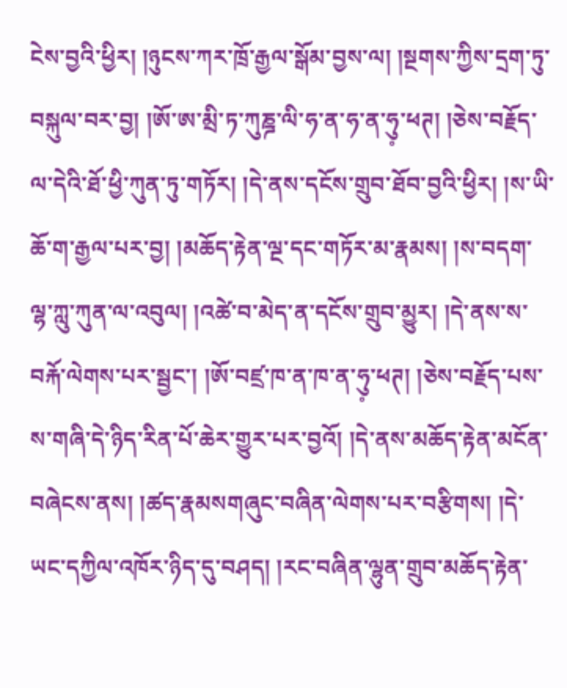ངེས་བྱའི་ཕྱིར། །ཉུངས་ཀར་ཁྲོ་རྒྱལ་སྒོམ་བྱས་ལ། །སྔགས་ཀྱིས་དྲག་ཏུ་བསྐུལ་བར་བྱ། །ཨོ་ཨ་མྲི་ཏ་ཀུཎྜ་ལི་ཧ་ན་ཧ་ན་ཧུ༷་ཕཊ། །ཅེས་བརྗོད་ལ་དེའི་ཐོ་ཕྱི་ཀུན་ཏུ་གཏོར། །དེ་ནས་དངོས་གྲུབ་ཐོབ་བྱའི་ཕྱིར། །ས་ཡི་ཆོ་ག་རྒྱལ་པར་བྱ། །མཆོད་རྟེན་ལྔ་དང་གཏོར་མ་རྣམས། །ས་བདག་ལྷ་ཀླུ་ཀུན་ལ་འབུལ། །འཚེ་བ་མེད་ན་དངོས་གྲུབ་མྱུར། །དེ་ནས་ས་བརྐོ་ལེགས་པར་སྦྱང་། །ཨོ་བཛྲ་ཁ་ན་ཁ་ན་ཧུ༷་ཕཊ། །ཅེས་བརྗོད་པས་ས་གཞི་དེ་ཉིད་རིན་པོ་ཆེར་གྱུར་པར་བྱའོ། །དེ་ནས་མཆོད་རྟེན་མངོན་བཞེངས་ནས། །ཚད་རྣམསགཞུང་བཞིན་ལེགས་པར་བརྩིགས། །དེ་ཡང་དཀྱིལ་འཁོར་ཉིད་དུ་བཤད། །རང་བཞིན་ལྷུན་གྲུབ་མཆོད་རྟེན་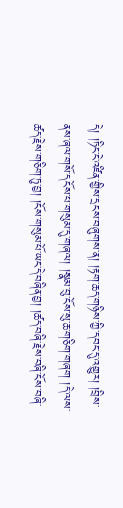དེ། །ཏིང་ངེ་འཛིན་གྱིས་དྲངས་བཞུགས་ན། །རྟག་ཆད་གཉིས་ཀྱི་དབང་དུ་འགྱུར། །བྲིས་ནས་ཞལ་གསོ་དངོས་པ་གསུམ་དུ་གཞལ། །སྣམ་བུ་ངོས་སུ་ཆ་གཅིག་གཞག །དེ་ལས་ཚད་རྗེས་གཅིག་ཏུ་བྱ། །ངོས་གསུམ་པོ་ཡང་དེ་བཞིན་བྱ། །ཚད་བཞི་རྗེས་བཞི་ངོས་བཞི་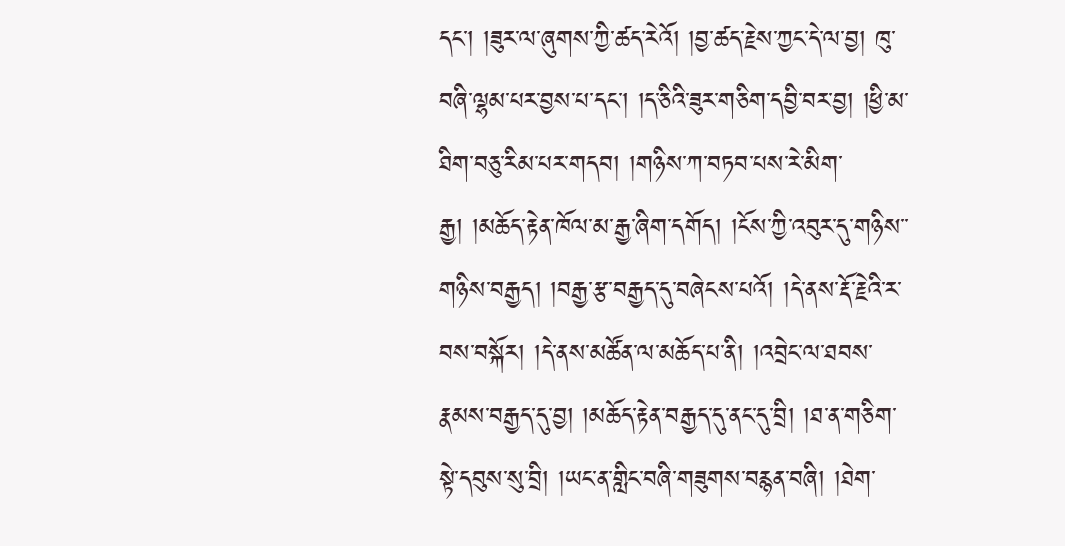དང་། །ཟུར་ལ་ཞུགས་ཀྱི་ཚད་རེའོ། །བྱ་ཚད་རྗེས་ཀྱང་དེ་ལ་བྱ། ཁུ་བཞི་ལྷམ་པར་བྱས་པ་དང་། །ད་ཅིའི་ཟུར་གཅིག་དབྱི་བར་བྱ། །ཕྱི་མ་ཐིག་བཅུ་རིམ་པར་གདབ། །གཉིས་ཀ་བཏབ་པས་རེ་མིག་རྒྱ། །མཆོད་རྟེན་ཁོལ་མ་རྒྱ་ཞིག་དགོད། །ངོས་ཀྱི་འབུར་དུ་གཉིས་་གཉིས་བརྒྱད། །བརྒྱ་རྩ་བརྒྱད་དུ་བཞེངས་པའོ། །དེ་ནས་རྡོ་རྗེའི་ར་བས་བསྐོར། །དེ་ནས་མཚོན་ལ་མཆོད་པ་ནི། །འབྲེང་ལ་ཐབས་རྣམས་བརྒྱད་དུ་བྱ། །མཆོད་རྟེན་བརྒྱད་དུ་ནང་དུ་བྲི། །ཐ་ན་གཅིག་སྟེ་དབུས་སུ་བྲི། །ཡང་ན་གླིང་བཞི་གཟུགས་བརྙན་བཞི། །ཐེག་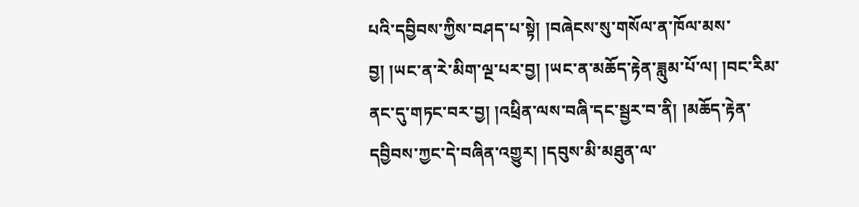པའི་དབྱིབས་ཀྱིས་བཤད་པ་སྟེ། །བཞེངས་སུ་གསོལ་ན་ཁོལ་མས་བྱ། །ཡང་ན་རེ་མིག་ལྔ་པར་བྱ། །ཡང་ན་མཆོད་རྟེན་ཟླུམ་པོ་ལ། །བང་རིམ་ནང་དུ་གཏང་བར་བྱ། །འཕྲིན་ལས་བཞི་དང་སྦྱར་བ་ནི། །མཆོད་རྟེན་དབྱིབས་ཀྱང་དེ་བཞིན་འགྱུར། །དབུས་མི་མཐུན་ལ་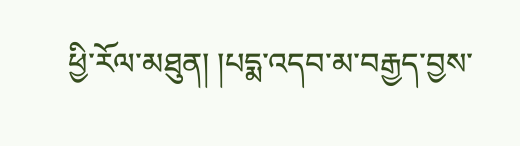ཕྱི་རོལ་མཐུན། །པདྨ་འདབ་མ་བརྒྱད་བྱས་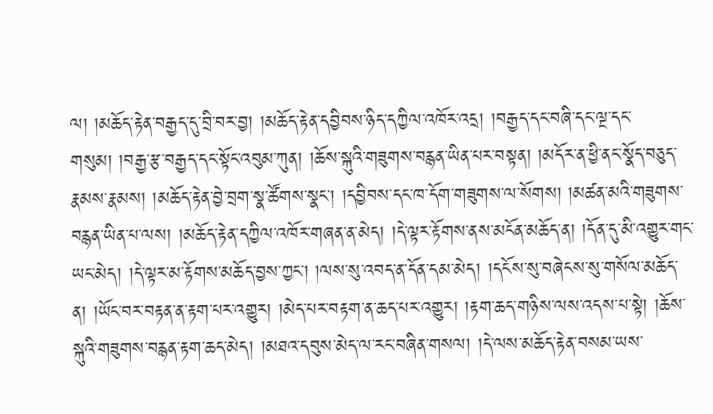ལ། །མཆོད་རྟེན་བརྒྱད་དུ་བྲི་བར་བྱ། །མཆོད་རྟེན་དབྱིབས་ཉིད་དཀྱིལ་འཁོར་འདྲ། །བརྒྱད་དང་བཞི་དང་ལྔ་དང་གསུམ། །བརྒྱ་རྩ་བརྒྱད་དང་སྟོང་འབུམ་ཀུན། །ཆོས་སྐུའི་གཟུགས་བརྙན་ཡིན་པར་བསྟན། །མདོར་ན་ཕྱི་ནང་སྣོད་བཅུད་རྣམས་རྣམས། །མཆོད་རྟེན་བྱེ་བྲག་སྣ་ཚོགས་སྣང་། །དབྱིབས་དང་ཁ་དོག་གཟུགས་ལ་སོགས། །མཚན་མའི་གཟུགས་བརྙན་ཡིན་པ་ལས། །མཆོད་རྟེན་དཀྱིལ་འཁོར་གཞན་ན་མེད། །དེ་ལྟར་རྟོགས་ནས་མངོན་མཆོད་ན། །དོན་དུ་མི་འགྱུར་གང་ཡང་མེད། །དེ་ལྟར་མ་རྟོགས་མཆོད་བྱས་ཀྱང་། །ལས་སུ་འབད་ན་དོན་དམ་མེད། །དངོས་སུ་བཞེངས་སུ་གསོལ་མཆོད་ན། །ཡོང་བར་བརྟན་ན་རྟག་པར་འགྱུར། །མེད་པར་བརྟག་ན་ཆད་པར་འགྱུར། །རྟག་ཆད་གཉིས་ལས་འདས་པ་སྟེ། །ཆོས་སྐུའི་གཟུགས་བརྙན་རྟག་ཆད་མེད། །མཐའ་དབུས་མེད་ལ་རང་བཞིན་གསལ། །དེ་ལས་མཆོད་རྟེན་བསམ་ཡས་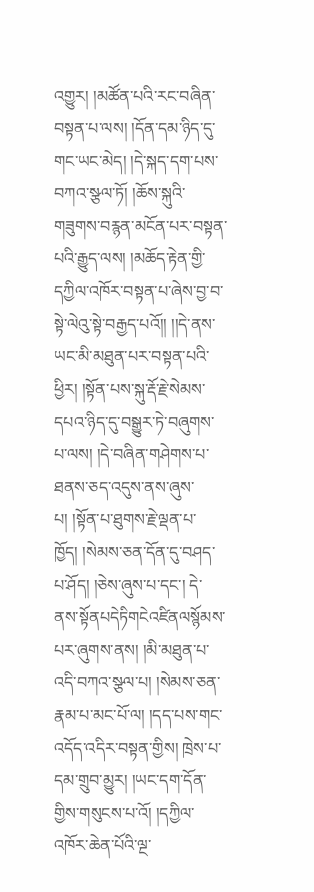འགྱུར། །མཚོན་པའི་རང་བཞིན་བསྟན་པ་ལས། །དོན་དམ་ཉིད་དུ་གང་ཡང་མེད། །དེ་སྐད་དག་པས་བཀའ་སྩལ་ཏོ། །ཆོས་སྐུའི་གཟུགས་བརྙན་མངོན་པར་བསྟན་པའི་རྒྱུད་ལས། །མཆོད་རྟེན་གྱི་དཀྱིལ་འཁོར་བསྟན་པ་ཞེས་བྱ་བ་སྟེ་ལེའུ་སྟེ་བརྒྱད་པའོ།། །།དེ་ནས་ཡང་མི་མཐུན་པར་བསྟན་པའི་ཕྱིར། །སྟོན་པས་སྐུ་རྡོ་རྗེ་སེམས་དཔའ་ཉིད་དུ་བསྒྱུར་ཏེ་བཞུགས་པ་ལས། །དེ་བཞིན་གཤེགས་པ་ཐནས་ཅད་འདུས་ནས་ཞུས་པ། །སྟོན་པ་ཐུགས་རྗེ་ལྡན་པ་ཁྱོད། །སེམས་ཅན་དོན་དུ་བཤད་པ་ཤོད། །ཅེས་ཞུས་པ་དང་། དེ་ནས་སྟོནཔདེཏིགངེའཛིནལསྙོམས་པར་ཞུགས་ནས། །མི་མཐུན་པ་འདི་བཀའ་སྩལ་པ། །སེམས་ཅན་རྣམ་པ་མང་པོ་ལ། །དད་པས་གང་འདོད་འདིར་བསྟན་གྱིས། ཁྲེས་པ་དམ་གྲུབ་མྱུར། །ཡང་དག་དོན་གྱིས་གསུངས་པ་འོ། །དཀྱིལ་འཁོར་ཆེན་པོའི་ལྔ་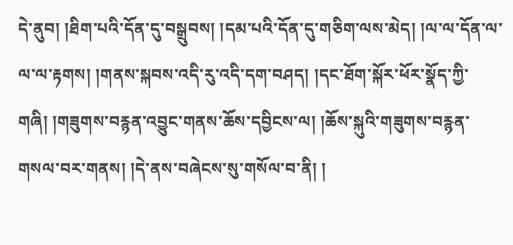དེ་ནུབ། །ཐིག་པའི་དོན་དུ་བསྒྲུབས། །དམ་པའི་དོན་དུ་གཅིག་ལས་མེད། །ལ་ལ་དོན་ལ་ལ་ལ་རྟགས། །གནས་སྐབས་འདི་རུ་འདི་དག་བཤད། །དང་ཐོག་སྐོར་ཕོར་སྣོད་ཀྱི་གཞི། །གཟུགས་བརྙན་འབྱུང་གནས་ཆོས་དབྱིངས་ལ། །ཆོས་སྐུའི་གཟུགས་བརྙན་གསལ་བར་གནས། །དེ་ནས་བཞེངས་སུ་གསོལ་བ་ནི། །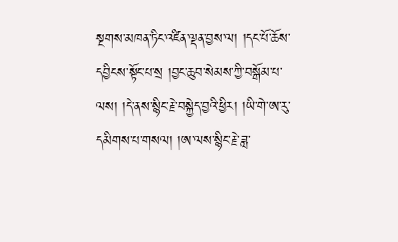སྔགས་མཁན་ཏིང་འཛིན་ལྡན་བྱས་ལ། །དང་པོ་ཆོས་དབྱིངས་སྟོང་པ་སྲ །བྱང་ཆུབ་སེམས་ཀྱི་བསྒོམ་པ་ལས། །དེ་ནས་སྙིང་རྗེ་བསྐྱེད་བྱའི་ཕྱིར། །ཡི་གེ་ཨ་རུ་དམིགས་པ་གསལ། །ཨ་ལས་སྙིང་རྗེ་ཟླ་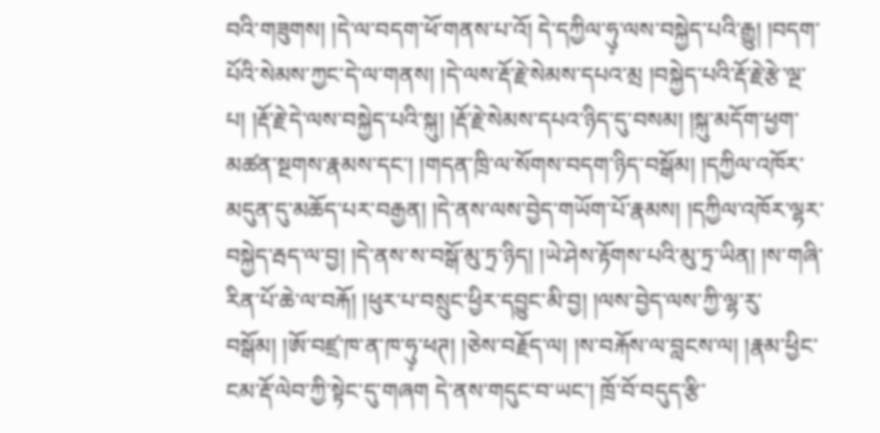བའི་གཟུགས། །དེ་ལ་བདག་ཕོ་གནས་པ་འོ། དེ་དཀྱིལ་ཧུ༷་ལས་བསྐྱེད་པའི་རྒྱུ། །བདག་པོའི་སེམས་ཀྱང་དེ་ལ་གནས། །དེ་ལས་རྡོ་རྗེ་སེམས་དཔའ་མྲ །བསྐྱེད་པའི་རྡོ་རྗེ་རྩེ་ལྔ་པ། །རྡོ་རྗེ་དེ་ལས་བསྐྱེད་པའི་སྐུ། །རྡོ་རྗེ་སེམས་དཔའ་ཉིད་དུ་བསམ། །སྐུ་མདོག་ཕྱག་མཚན་སྔགས་རྣམས་དང་། །གདན་ཁྲི་ལ་སོགས་བདག་ཉིད་བསྒོམ། །དཀྱིལ་འཁོར་མདུན་དུ་མཆོད་པར་བརྒྱན། །དེ་ནས་ལས་བྱེད་གཡོག་པོ་རྣམས། །དཀྱིལ་འཁོར་ལྷར་བསྐྱེད་རྦད་ལ་བྱ། །དེ་ནས་ས་བསྒོ་མུ་ཏྲ་ཉིད། །ཡེ་ཤེས་རྟོགས་པའི་མུ་ཏྲ་ཡིན། །ས་གཞི་རིན་པོ་ཆེ་ལ་བརྐོ། །ཕུར་པ་བསྲུང་ཕྱིར་དབྱུང་མི་བྱ། །ལས་བྱེད་ལས་ཀྱི་ལྷ་རུ་བསྒོམ། །ཨོ་བཛྲ་ཁ་ན་ཁ་ཧུ༷་ཕཊ། །ཅེས་བརྗོད་ལ། །ས་བརྐོས་ལ་བླངས་ལ། །རྣམ་ཕྱིང་ངམ་རྡོ་ལེབ་ཀྱི་སྟེང་དུ་གཞག དེ་ནས་གདུང་བ་ཡང་། ཁྲོ་བོ་བདུད་རྩི་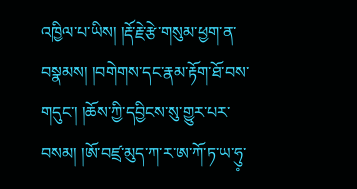འཁྱིལ་པ་ཡིས། །རྡོ་རྗེ་རྩེ་གསུམ་ཕྱག་ན་བསྣམས། །བགེགས་དང་རྣམ་རྟོག་ཐོ་བས་གདུང་། །ཆོས་ཀྱི་དབྱིངས་སུ་གྱུར་པར་བསམ། །ཨོ་བཛྲ་མུད་ཀ་ར་ཨ་ཀོ་ཏ་ཡ་ཧུ༷་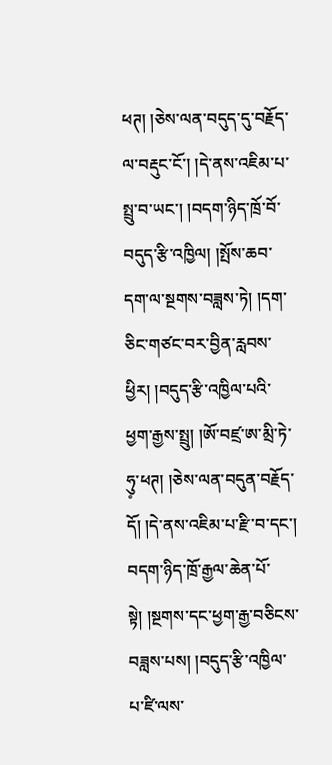ཕཊ། །ཅེས་ལན་བདུད་དུ་བརྗོད་ལ་བརྡུང་ངོ་། །དེ་ནས་འཇིམ་པ་སྤྲུ་བ་ཡང་། །བདག་ཉིད་ཁྲོ་བོ་བདུད་རྩི་འཁྱིལ། །སྤོས་ཆབ་དག་ལ་སྔགས་བཟླས་ཏེ། །དག་ཅིང་གཙང་བར་བྱིན་རླབས་ཕྱིར། །བདུད་རྩི་འཁྱིལ་པའི་ཕྱག་རྒྱས་སྤྲུ། །ཨོ་བཛྲ་ཨ་མྲི་ཏེ་ཧུ༷་ཕཊ། །ཅེས་ལན་བདུན་བརྗོད་དོ། །དེ་ནས་འཇིམ་པ་རྫི་བ་དང་། བདག་ཉིད་ཁྲོ་རྒྱལ་ཆེན་པོ་སྟེ། །སྔགས་དང་ཕྱག་རྒྱ་བཅིངས་བཟླས་པས། །བདུད་རྩི་འཁྱིལ་པ་ཛི་ལས་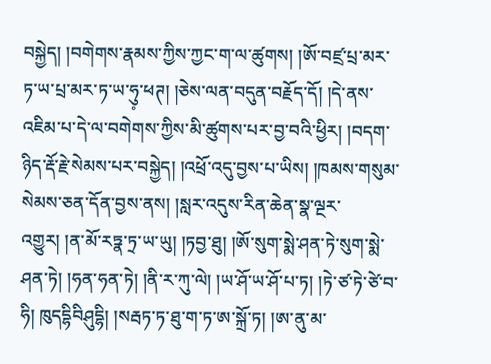བསྐྱེད། །བགེགས་རྣམས་ཀྱིས་ཀྱང་ག་ལ་ཚུགས། །ཨོ་བཛྲ་པྲ་མར་ཏ་ཡ་པྲ་མར་ཏ་ཡ་ཧུ༷་ཕཊ། །ཅེས་ལན་བདུན་བརྗོད་དོ། །དེ་ནས་འཇིམ་པ་དེ་ལ་བགེགས་ཀྱིས་མི་ཚུགས་པར་བྱ་བའི་ཕྱིར། །བདག་ཉིད་རྡོ་རྗེ་སེམས་པར་བསྐྱེད། །འཕྲོ་འདུ་བྱས་པ་ཡིས། །ཁམས་གསུམ་སེམས་ཅན་དོན་བྱས་ནས། །སླར་འདུས་རིན་ཆེན་སྣ་ལྔར་འགྱུར། །ན་མོ་རཏྣ་ཏྲ་ཡ་ཡུ། །ཏབྱ་ཐུ། །ཨོ་སུག་སྨེ་ཤན་ཏེ་སུག་སྨེ་ཤན་ཏེ། །ཧན་ཧན་ཏེ། །ནི་ར་ཀུ་ལེ། །ཡ་ཤོ་ཡ་ཤོ་པ་ཏ། །ཏེ་ཙ་ཏེ་ཙེ་བ་ཧི། ཁུདདྷིབིཤུདྷི། །སརྦཏ་ཏ་ཐུ་ག་ཏ་ཨ་སྐྲོ་ཏ། །ཨ་ནུ་མ་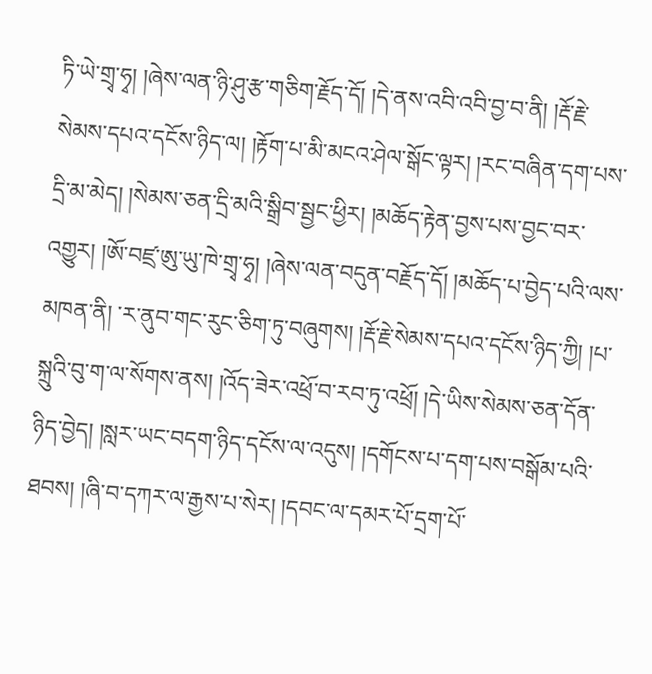ཏི་ཡེ་གྲྭ་ཧྭ། །ཞེས་ལན་ཉི་ཤུ་རྩ་གཅིག་རྗོད་དོ། །དེ་ནས་འབི་འབི་བྱ་བ་ནི། །རྡོ་རྗེ་སེམས་དཔའ་དངོས་ཉིད་ལ། །རྟོག་པ་མི་མངའ་ཤེལ་སྒོང་ལྟར། །རང་བཞིན་དག་པས་དྲི་མ་མེད། །སེམས་ཅན་དྲི་མའི་སྒྲིབ་སྦྱང་ཕྱིར། །མཆོད་རྟེན་བྱས་པས་བྱང་བར་འགྱུར། །ཨོ་བཛྲ་ཨུ་ཡུ་ཁེ་གྲྭ་ཧྭ། །ཞེས་ལན་བདུན་བརྗོད་དོ། །མཆོད་པ་བྱེད་པའི་ལས་མཁན་ནི། ་ར་ནུབ་གང་རུང་ཅིག་ཏུ་བཞུགས། །རྡོ་རྗེ་སེམས་དཔའ་དངོས་ཉིད་ཀྱི། །པ་སྐྲུའི་བུ་ག་ལ་སོགས་ནས། །འོད་ཟེར་འཕྲོ་བ་རབ་ཏུ་འཕྲོ། །དེ་ཡིས་སེམས་ཅན་དོན་ཉིད་བྱེད། །སླར་ཡང་བདག་ཉིད་དངོས་ལ་འདུས། །དགོངས་པ་དག་པས་བསྒོམ་པའི་ཐབས། །ཞི་བ་དཀར་ལ་རྒྱས་པ་སེར། །དབང་ལ་དམར་པོ་དྲག་པོ་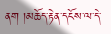ནག །མཆོད་རྟེན་དངོས་ལ་དེ་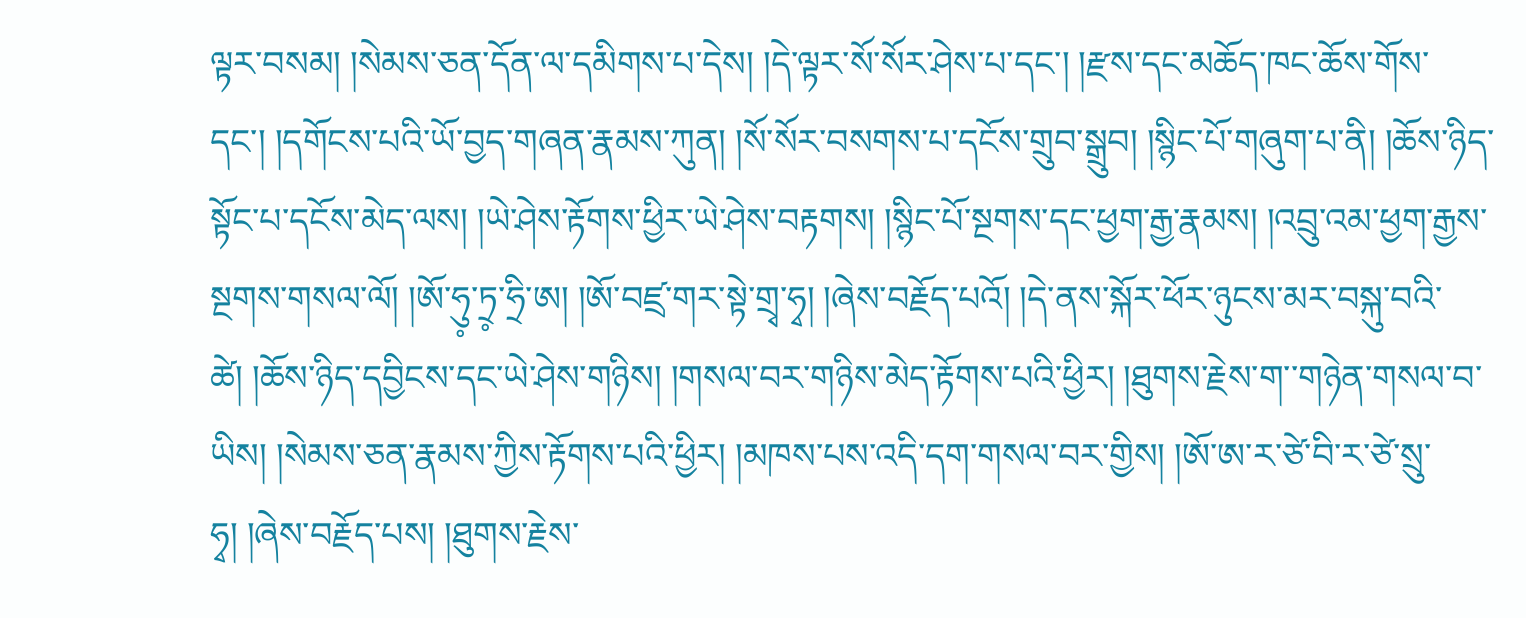ལྟར་བསམ། །སེམས་ཅན་དོན་ལ་དམིགས་པ་དེས། །དེ་ལྟར་སོ་སོར་ཤེས་པ་དང་། །རྫས་དང་མཆོད་ཁང་ཆོས་གོས་དང་། །དགོངས་པའི་ཡོ་བྱད་གཞན་རྣམས་ཀུན། །སོ་སོར་བསགས་པ་དངོས་གྲུབ་སྒྲུབ། །སྙིང་པོ་གཞུག་པ་ནི། །ཆོས་ཉིད་སྟོང་པ་དངོས་མེད་ལས། །ཡེ་ཤེས་རྟོགས་ཕྱིར་ཡེ་ཤེས་བརྟགས། །སྙིང་པོ་སྔགས་དང་ཕྱག་རྒྱ་རྣམས། །འབྲུ་འམ་ཕྱག་རྒྱས་སྔགས་གསལ་ལོ། །ཨོ་ཧུ༷་ཏྲ༷་ཧྲི་ཨ། །ཨོ་བཛྲ་གར་སྟེ་གྲྭ་ཧྭ། །ཞེས་བརྗོད་པའོ། །དེ་ནས་སྐོར་ཕོར་ཉུངས་མར་བསྐུ་བའི་ཚེ། །ཆོས་ཉིད་དབྱིངས་དང་ཡེ་ཤེས་གཉིས། །གསལ་བར་གཉིས་མེད་རྟོགས་པའི་ཕྱིར། །ཐུགས་རྗེས་ག་་གཉེན་གསལ་བ་ཡིས། །སེམས་ཅན་རྣམས་ཀྱིས་རྟོགས་པའི་ཕྱིར། །མཁས་པས་འདི་དག་གསལ་བར་གྱིས། །ཨོ་ཨ་ར་ཙེ་བི་ར་ཙེ་སྲུ་ཧྭ། །ཞེས་བརྗོད་པས། །ཐུགས་རྗེས་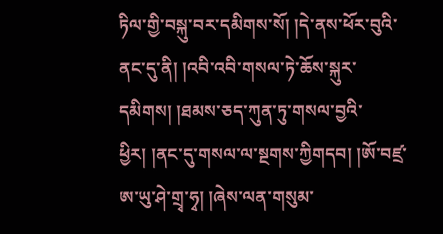ཏིལ་གྱི་བསྐུ་བར་དམིགས་སོ། །དེ་ནས་ཕོར་བུའི་ནང་དུ་ནི། །འབི་འབི་གསལ་ཏེ་ཆོས་སྐུར་དམིགས། །ཐམས་ཅད་ཀུན་ཏུ་གསལ་བྱའི་ཕྱིར། །ནང་དུ་གསལ་ལ་སྔགས་ཀྱིགདབ། །ཨོ་བཛྲ་ཨ་ཡུ་ཤེ་གྲྭ་ཧྭ། །ཞེས་ལན་གསུམ་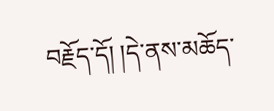བརྗོད་དོ། །དེ་ནས་མཆོད་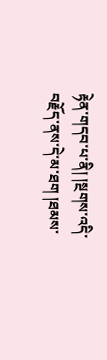རྟེན་གདབ་པ་ནི། །སྔགས་འདི་བརྗོད་ནས་དེ་མ་ཐག །ཐམས་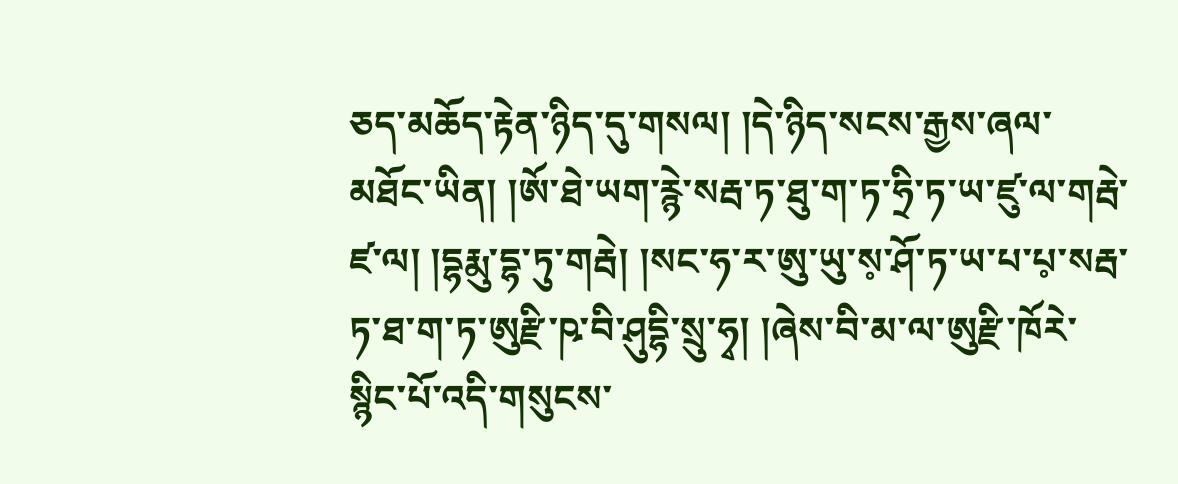ཅད་མཆོད་རྟེན་ཉིད་དུ་གསལ། །དེ་ཉིད་སངས་རྒྱས་ཞལ་མཐོང་ཡིན། །ཨོ་ཐེ་ཡག་རྙེ་སརྦ་ཏ་ཐུ་ག་ཏ་ཧྲི་ཏ་ཡ་ཛུ་ལ་གརྦེ་ཛ་ལ། །དྷརྨུ་དྷ་ཏུ་གརྦེ། །སང་ཧ་ར་ཨུ་ཡུ་ས༷་ཤོ་ཏ་ཡ་པ་པ༷་སརྦ་ཏ་ཐ་ག་ཏ་ཨུརྫི་ཥ་བི་ཤུདྷི་སྲུ་ཧྭ། །ཞེས་བི་མ་ལ་ཨུརྫི་ཁོརེ་སྙིང་པོ་འདི་གསུངས་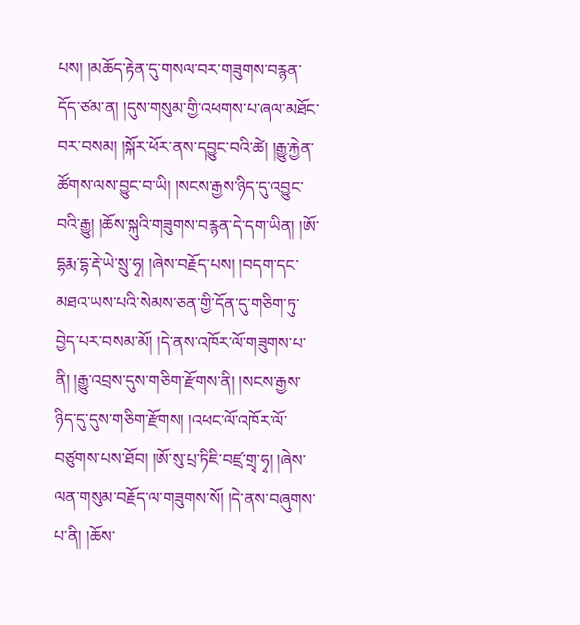པས། །མཆོད་རྟེན་དུ་གསལ་བར་གཟུགས་བརྙན་དོད་ཙམ་ན། །དུས་གསུམ་གྱི་འཕགས་པ་ཞལ་མཐོང་བར་བསམ། །སྐོར་ཕོར་ནས་དབྱུང་བའི་ཚེ། །རྒྱུ་རྐྱེན་ཚོགས་ལས་བྱུང་བ་ཡི། །སངས་རྒྱས་ཉིད་དུ་འབྱུང་བའི་རྒྱུ། །ཆོས་སྐུའི་གཟུགས་བརྙན་དེ་དག་ཡིན། །ཨོ་དྷརྨ་དྷ་རྡེ་ཡེ་སྲུ་ཧྭ། །ཞེས་བརྗོད་པས། །བདག་དང་མཐའ་ཡས་པའི་སེམས་ཅན་གྱི་དོན་དུ་གཅིག་ཏུ་བྱེད་པར་བསམ་མོ། །དེ་ནས་འཁོར་ལོ་གཟུགས་པ་ནི། །རྒྱུ་འབྲས་དུས་གཅིག་རྫོགས་ནི། །སངས་རྒྱས་ཉིད་དུ་དུས་གཅིག་རྫོགས། །འཕང་ལོ་འཁོར་ལོ་བཙུགས་པས་ཐོབ། །ཨོ་སུ་པྲ་ཏིཇི་བཛྲ་གྲྭ་ཧྭ། །ཞེས་ལན་གསུམ་བརྗོད་ལ་གཟུགས་སོ། །དེ་ནས་བཞུགས་པ་ནི། །ཆོས་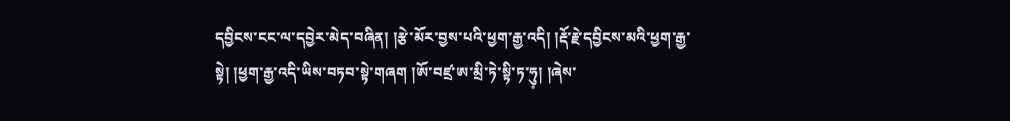དབྱིངས་ངང་ལ་དབྱེར་མེད་བཞིན། །རྩེ་མོར་བྱས་པའི་ཕྱག་རྒྱ་འདི། །རྡོ་རྗེ་དབྱིངས་མའི་ཕྱག་རྒྱ་སྟེ། །ཕྱག་རྒྱ་འདི་ཡིས་བཏབ་སྟེ་གཞག །ཨོ་བཛྲ་ཨ་མྲི་ཏེ་སྟི་ཏ་ཧུ༷། །ཞེས་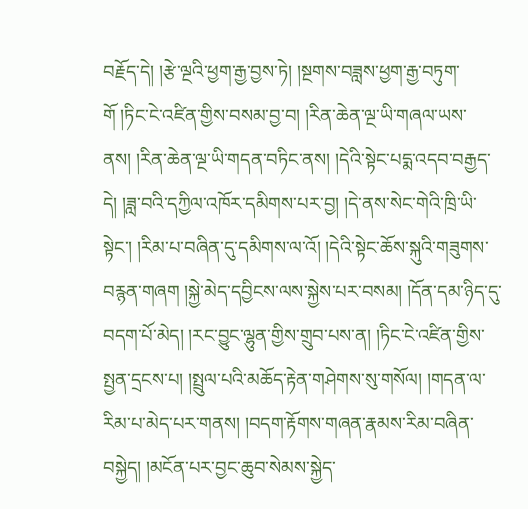བརྗོད་དེ། །རྩེ་ལྔའི་ཕྱག་རྒྱ་བྱས་ཏེ། །སྔགས་བཟླས་ཕྱག་རྒྱ་བཏུག་གོ །ཏིང་ངེ་འཛིན་གྱིས་བསམ་བྱ་བ། །རིན་ཆེན་ལྔ་ཡི་གཞལ་ཡས་ནས། །རིན་ཆེན་ལྔ་ཡི་གདན་བཏིང་ནས། །དེའི་སྟེང་པདྨ་འདབ་བརྒྱད་དེ། །ཟླ་བའི་དཀྱིལ་འཁོར་དམིགས་པར་བྱ། །དེ་ནས་སེང་གེའི་ཁྲི་ཡི་སྟེང་། །རིམ་པ་བཞིན་དུ་དམིགས་ལ་འོ། །དེའི་སྟེང་ཆོས་སྐུའི་གཟུགས་བརྙན་གཞག །སྐྱེ་མེད་དབྱིངས་ལས་སྐྱེས་པར་བསམ། །དོན་དམ་ཉིད་དུ་བདག་པོ་མེད། །རང་བྱུང་ལྷུན་གྱིས་གྲུབ་པས་ན། །ཏིང་ངེ་འཛིན་གྱིས་སྤྱན་དྲངས་པ། །སྤྲུལ་པའི་མཆོད་རྟེན་གཤེགས་སུ་གསོལ། །གདན་ལ་རིམ་པ་མེད་པར་གནས། །བདག་རྟོགས་གཞན་རྣམས་རིམ་བཞིན་བསྐྱེད། །མངོན་པར་བྱང་ཆུབ་སེམས་སྐྱེད་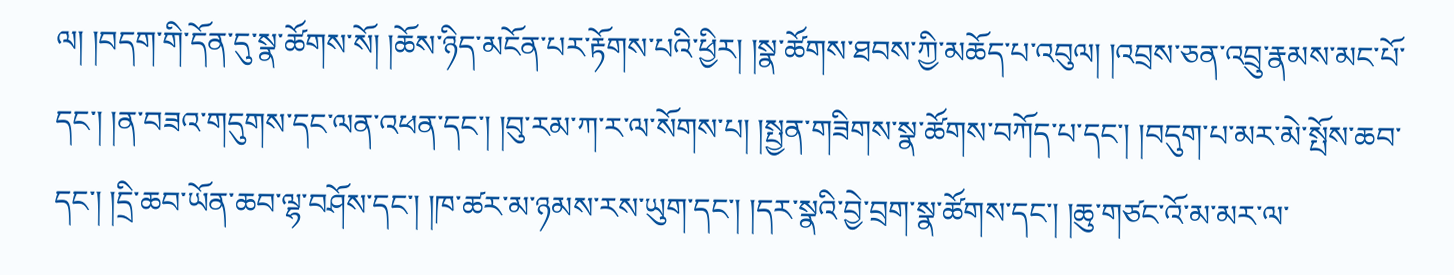ལ། །བདག་གི་དོན་དུ་སྣ་ཚོགས་སོ། །ཆོས་ཉིད་མངོན་པར་རྟོགས་པའི་ཕྱིར། །སྣ་ཚོགས་ཐབས་ཀྱི་མཆོད་པ་འབུལ། །འབྲས་ཅན་འབྲུ་རྣམས་མང་པོ་དང་། །ན་བཟའ་གདུགས་དང་ལན་འཕན་དང་། །བུ་རམ་ཀ་ར་ལ་སོགས་པ། །སྤྱན་གཟིགས་སྣ་ཚོགས་བཀོད་པ་དང་། །བདུག་པ་མར་མེ་སྤོས་ཆབ་དང་། །དྲི་ཆབ་ཡོན་ཆབ་ལྷ་བཤོས་དང་། །ཁ་ཚར་མ་ཉམས་རས་ཡུག་དང་། །དར་སྣའི་བྱེ་བྲག་སྣ་ཚོགས་དང་། །ཆུ་གཙང་འོ་མ་མར་ལ་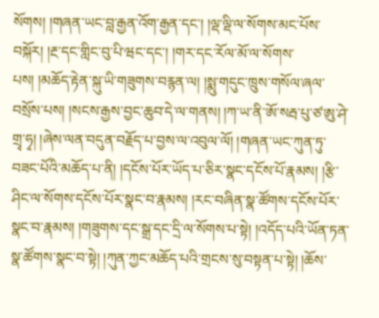སོགས། །གཞན་ཡང་བླ་རྒྱན་འོག་རྒྱན་དང་། །ལྡ་ལྡི་ལ་སོགས་མང་པོས་བསྐོར། །རྔ་དང་གླིང་བུ་པི་ཝང་དང་། །གར་དང་རོལ་མོ་ལ་སོགས་པས། །མཆོད་རྟེན་སྐུ་ཡི་གཟུགས་བརྙན་ལ། །སྨུ་གདུང་ཁྲུས་གསོལ་ཞལ་བསྲོས་པས། །སངས་རྒྱས་བྱང་ཆུབ་དེ་ལ་གནས། །ཀ་ཡ་ནི་ཨོ་སརྦ་པུ་ཙ་ཨུ་ཤེ་གྲྭ་ཧྭ། །ཞེས་ལན་བདུན་བརྗོད་པ་བྱས་ལ་འབུལ་ལོ། །གཞན་ཡང་ཀུན་ཏུ་བཟང་པོའི་མཆོད་པ་ནི། །དངོས་པོར་ཡོད་པ་ཅིར་སྣང་དངོས་པོ་རྣམས། །རྩི་ཤིང་ལ་སོགས་དངོས་པོར་སྣང་བ་རྣམས། །རང་བཞིན་སྣ་ཚོགས་དངོས་པོར་སྣང་བ་རྣམས། །གཟུགས་དང་སྒྲ་དང་དྲི་ལ་སོགས་པ་སྟེ། །འདོད་པའི་ཡོན་ཏན་སྣ་ཚོགས་སྣང་བ་སྟེ། །ཀུན་ཀྱང་མཆོད་པའི་གྲངས་སུ་བསྟན་པ་སྟེ། །ཆོས་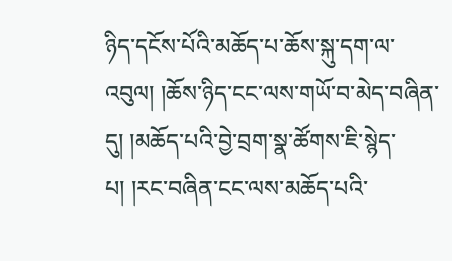ཉིད་དངོས་པོའི་མཆོད་པ་ཆོས་སྐུ་དག་ལ་འབུལ། །ཆོས་ཉིད་ངང་ལས་གཡོ་བ་མེད་བཞིན་དུ། །མཆོད་པའི་བྱེ་བྲག་སྣ་ཚོགས་ཇི་སྙེད་པ། །རང་བཞིན་ངང་ལས་མཆོད་པའི་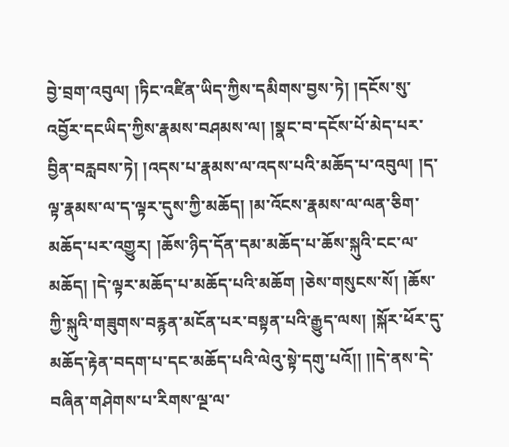བྱེ་བྲག་འབུལ། །ཏིང་འཛིན་ཡིད་ཀྱིས་དམིགས་བྱས་ཏེ། །དངོས་སུ་འབྱོར་དངཡིད་ཀྱིས་རྣམས་བཤམས་ལ། །སྣང་བ་དངོས་པོ་མེད་པར་བྱིན་བརླབས་ཏེ། །འདས་པ་རྣམས་ལ་འདས་པའི་མཆོད་པ་འབུལ། །ད་ལྟ་རྣམས་ལ་ད་ལྟར་དུས་ཀྱི་མཆོད། །མ་འོངས་རྣམས་ལ་ལན་ཅིག་མཆོད་པར་འགྱུར། །ཆོས་ཉིད་དོན་དམ་མཆོད་པ་ཆོས་སྐུའི་ངང་ལ་མཆོད། །དེ་ལྟར་མཆོད་པ་མཆོད་པའི་མཆོག །ཅེས་གསུངས་སོ། །ཆོས་ཀྱི་སྐུའི་གཟུགས་བརྙན་མངོན་པར་བསྟན་པའི་རྒྱུད་ལས། །སྐོར་ཕོར་དུ་མཆོད་རྟེན་བདག་པ་དང་མཆོད་པའི་ལེའུ་སྟེ་དགུ་པའོ།། །།དེ་ནས་དེ་བཞིན་གཤེགས་པ་རིགས་ལྔ་ལ་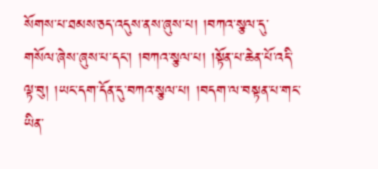སོགས་པ་ཐམས་ཅད་འདུས་ནས་ཞུས་པ། །བཀའ་སྩལ་དུ་གསོལ་ཞེས་ཞུས་པ་དང་། །བཀའ་སྩལ་པ། །སྟོན་པ་ཆེན་པོ་འདི་ལྟ་བུ། །ཡང་དག་དོན་དུ་བཀའ་སྩལ་པ། །བདག་ལ་བསྟན་པ་གང་ཡིན་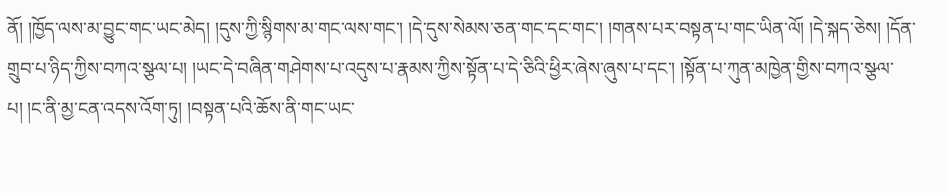ནོ། །ཁྱོད་ལས་མ་བྱུང་གང་ཡང་མེད། །དུས་ཀྱི་སྙིགས་མ་གང་ལས་གང་། །དེ་དུས་སེམས་ཅན་གང་དང་གང་། །གནས་པར་བསྟན་པ་གང་ཡིན་ལོ། །དེ་སྐད་ཅེས། །དོན་གྲུབ་པ་ཉིད་ཀྱིས་བཀའ་སྩལ་པ། །ཡང་དེ་བཞིན་གཤེགས་པ་འདུས་པ་རྣམས་ཀྱིས་སྟོན་པ་དེ་ཅིའི་ཕྱིར་ཞེས་ཞུས་པ་དང་། །སྟོན་པ་ཀུན་མཁྱེན་གྱིས་བཀའ་སྩལ་པ། །ང་ནི་མྱ་ངན་འདས་འོག་ཏུ། །བསྟན་པའི་ཆོས་ནི་གང་ཡང་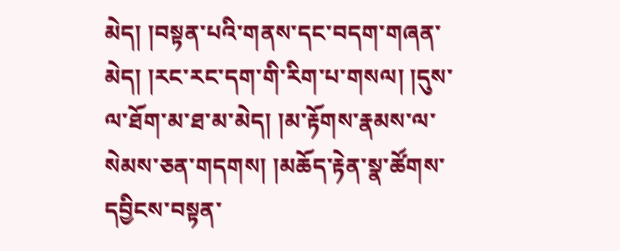མེད། །བསྟན་པའི་གནས་དང་བདག་གཞན་མེད། །རང་རང་དག་གི་རིག་པ་གསལ། །དུས་ལ་ཐོག་མ་ཐ་མ་མེད། །མ་རྟོགས་རྣམས་ལ་སེམས་ཅན་གདགས། །མཆོད་རྟེན་སྣ་ཚོགས་དབྱིངས་བསྟན་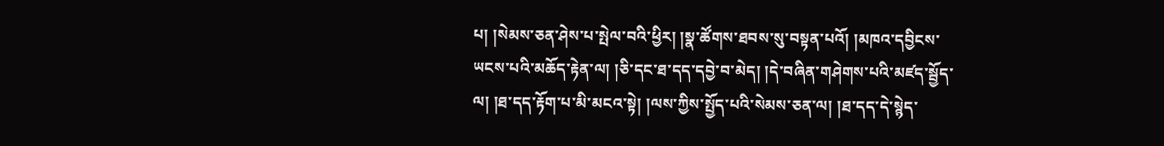པ། །སེམས་ཅན་ཤེས་པ་སྤེལ་བའི་ཕྱིར། །སྣ་ཚོགས་ཐབས་སུ་བསྟན་པའོ། །མཁའ་དབྱིངས་ཡངས་པའི་མཆོད་རྟེན་ལ། །ཅི་དང་ཐ་དད་དབྱེ་བ་མེད། །དེ་བཞིན་གཤེགས་པའི་མཛད་སྦྱོད་ལ། །ཐ་དད་རྟོག་པ་མི་མངའ་སྟེ། །ལས་ཀྱིས་སྤྱོད་པའི་སེམས་ཅན་ལ། །ཐ་དད་དེ་སྙེད་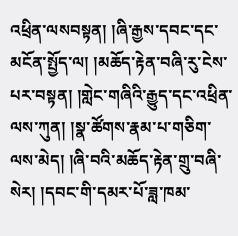འཕྲིན་ལསབསྟན། །ཞི་རྒྱས་དབང་དང་མངོན་སྤྱོད་ལ། །མཆོད་རྟེན་བཞི་རུ་ངེས་པར་བསྟན། །གླེང་གཞིའི་རྒྱུད་དང་འཕྲིན་ལས་ཀུན། །སྣ་ཚོགས་རྣམ་པ་གཅིག་ལས་མེད། །ཞི་བའི་མཆོད་རྟེན་གྲུ་བཞི་སེར། །དབང་གི་དམར་པོ་ཟླ་ཁམ་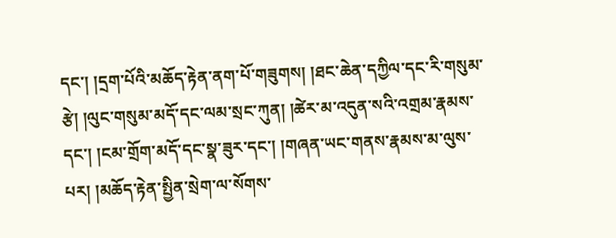དང་། །དྲག་པོའི་མཆོད་རྟེན་ནག་པོ་གཟུགས། །ཐང་ཆེན་དཀྱིལ་དང་རི་གསུམ་རྩེ། །ལུང་གསུམ་མདོ་དང་ལམ་སྲང་ཀུན། །ཚེར་མ་འདུན་སའི་འགྲམ་རྣམས་དང་། །ངམ་གྲོག་མདོ་དང་སྣ་ཟུར་དང་། །གཞན་ཡང་གནས་རྣམས་མ་ལུས་པར། །མཆོད་རྟེན་སྤྱིན་སྲེག་ལ་སོགས་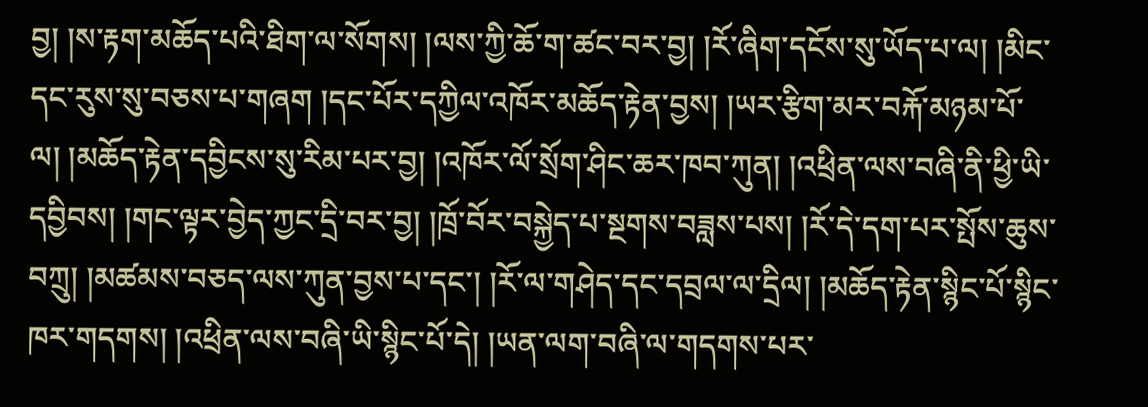བྱ། །ས་རྟག་མཆོད་པའི་ཐིག་ལ་སོགས། །ལས་ཀྱི་ཆོ་ག་ཚང་བར་བྱ། །རོ་ཞིག་དངོས་སུ་ཡོད་པ་ལ། །མིང་དང་རུས་སུ་བཅས་པ་གཞག །དང་པོར་དཀྱིལ་འཁོར་མཆོད་རྟེན་བྱས། །ཡར་རྩིག་མར་བརྐོ་མཉམ་པོ་ལ། །མཆོད་རྟེན་དབྱིངས་སུ་རིམ་པར་བྱ། །འཁོར་ལོ་སྲོག་ཤིང་ཆར་ཁབ་ཀུན། །འཕྲིན་ལས་བཞི་ནི་ཕྱི་ཡི་དབྱིབས། །གང་ལྟར་བྱེད་ཀྱང་དྲི་བར་བྱ། །ཁྲོ་བོར་བསྐྱེད་པ་སྔགས་བཟླས་པས། །རོ་དེ་དག་པར་སྤོས་ཆུས་བཀྲུ། །མཚམས་བཅད་ལས་ཀུན་བྱས་པ་དང་། །རོ་ལ་གཤེད་དང་དབྲལ་ལ་དྲིལ། །མཆོད་རྟེན་སྙིང་པོ་སྙིང་ཁར་གདགས། །འཕྲིན་ལས་བཞི་ཡི་སྙིང་པོ་དེ། །ཡན་ལག་བཞི་ལ་གདགས་པར་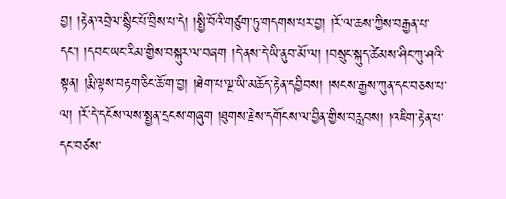བྱ། །རྟེན་འབྲེལ་སྙིང་པོ་བྲིས་པ་དེ། །སྤྱི་བོའི་གཙུག་ཏུ་གདགས་པར་བྱ། །རོ་ལ་ཆས་ཀྱིས་བརྒྱན་པ་དང་། །དབང་ཡང་རིམ་གྱིས་བསྐུར་ལ་བཞག །དེ་ནས་དེ་ཡི་ནུབ་མོ་ལ། །བསྲུང་སྐུད་ཚེམས་ཤིང་ཀུ་ཤའི་སྟན། །རྨི་ལྟས་བརྟག་ཅིང་ཆོ་ག་བྱ། །ཐེག་པ་ལྔ་ཡི་མཆོད་རྟེན་དབྱིབས། །སངས་རྒྱས་ཀུན་དང་བཅས་པ་ལ། །རོ་དེ་དངོས་ལས་སྤྱན་དྲངས་གཞུག །ཐུགས་རྗེས་དགོངས་ལ་བྱིན་གྱིས་བརླབས། །འཇིག་རྟེན་པ་དང་བཙས་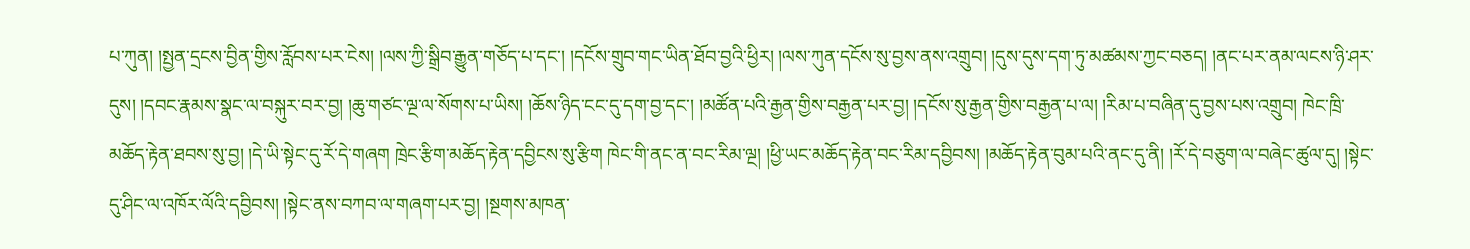པ་ཀུན། །སྤྱན་དྲངས་བྱིན་གྱིས་རློབས་པར་ངེས། །ལས་ཀྱི་སྒྲིབ་རྒྱུན་གཅོད་པ་དང་། །དངོས་གྲུབ་གང་ཡིན་ཐོབ་བྱའི་ཕྱིར། །ལས་ཀུན་དངོས་སུ་བྱས་ནས་འགྲུབ། །དུས་དུས་དག་ཏུ་མཚམས་ཀྱང་བཅད། །ནང་པར་ནམ་ལངས་ཉི་ཤར་དུས། །དབང་རྣམས་སྣང་ལ་བསྐུར་བར་བྱ། །ཆུ་གཙང་ལྔ་ལ་སོགས་པ་ཡིས། །ཆོས་ཉིད་ངང་དུ་དག་བྱ་དང་། །མཚོན་པའི་རྒྱན་གྱིས་བརྒྱན་པར་བྱ། །དངོས་སུ་རྒྱན་གྱིས་བརྒྱན་པ་ལ། །རིམ་པ་བཞིན་དུ་བྱས་པས་འགྲུབ། ཁེང་ཁྲི་མཆོད་རྟེན་ཐབས་སུ་བྱ། །དེ་ཡི་སྟེང་དུ་རོ་དེ་གཞག ཁྲེང་རྩིག་མཆོད་རྟེན་དབྱིངས་སུ་རྩིག ཁེང་གི་ནང་ན་བང་རིམ་ལྔ། །ཕྱི་ཡང་མཆོད་རྟེན་བང་རིམ་དབྱིབས། །མཆོད་རྟེན་བུམ་པའི་ནང་དུ་ནི། །རོ་དེ་བཅུག་ལ་བཞེང་ཚུལ་དུ། །སྟེང་དུ་ཤིང་ལ་འཁོར་ལོའི་དབྱིབས། །སྟེང་ནས་བཀབ་ལ་གཞག་པར་བྱ། །སྔགས་མཁན་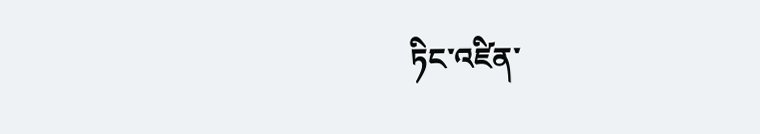ཏིང་འཛིན་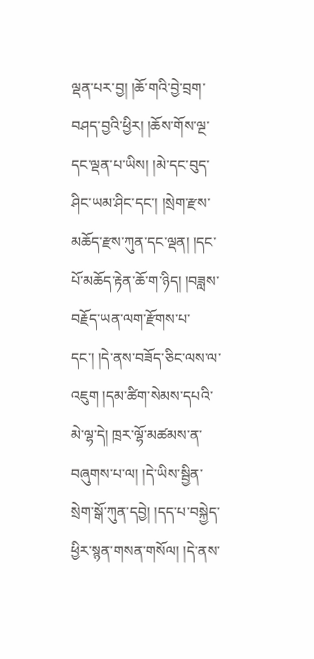ལྡན་པར་བྱ། །ཆོ་གའི་བྱེ་བྲག་བཤད་བྱའི་ཕྱིར། །ཆོས་གོས་ལྔ་དང་ལྡན་པ་ཡིས། །མེ་དང་བུད་ཤིང་ཡམ་ཤིང་དང་། །སྲེག་རྫས་མཆོད་རྫས་ཀུན་དང་ལྡན། །དང་པོ་མཆོད་རྟེན་ཆོ་ག་ཉིད། །བཟླས་བརྗོད་ཡན་ལག་རྫོགས་པ་དང་། །དེ་ནས་བཟོད་ཅིང་ལས་ལ་འཇུག །དམ་ཚིག་སེམས་དཔའི་མེ་ལྷ་དེ། ཁྲར་ལྷོ་མཚམས་ན་བཞུགས་པ་ལ། །དེ་ཡིས་སྦྱིན་སྲེག་སྒོ་ཀུན་དབྱེ། །དད་པ་བསྐྱེད་ཕྱིར་སྙན་གསན་གསོལ། །དེ་ནས་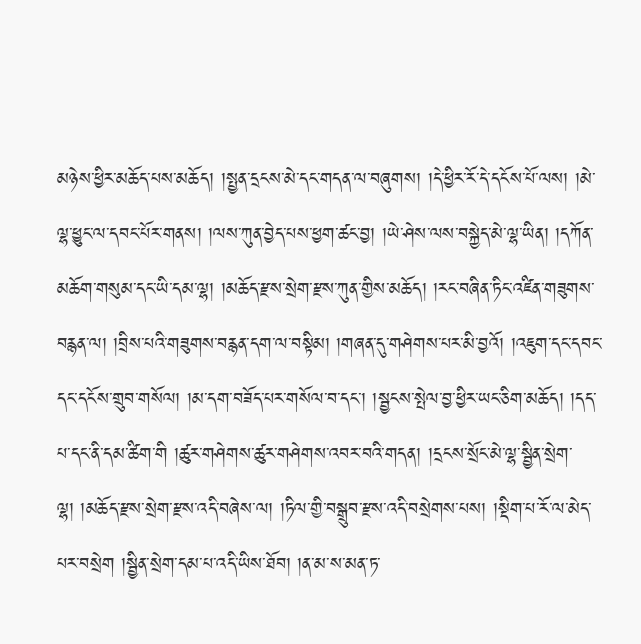མཉེས་ཕྱིར་མཆོད་པས་མཆོད། །སྤྱན་དྲངས་མེ་དང་གདན་ལ་བཞུགས། །དེ་ཕྱིར་རོ་དེ་དངོས་པོ་ལས། །མེ་ལྷ་ཕྱུང་ལ་དབང་པོར་གནས། །ལས་ཀུན་བྱེད་པས་ཕྱག་ཚང་བྱ། །ཡེ་ཤེས་ལས་བསྐྱེད་མེ་ལྷ་ཡིན། །དཀོན་མཆོག་གསུམ་དང་ཡི་དམ་ལྷ། །མཆོད་རྫས་སྲེག་རྫས་ཀུན་གྱིས་མཆོད། །རང་བཞིན་ཏིང་འཛིན་གཟུགས་བརྙན་ལ། །བྲིས་པའི་གཟུགས་བརྙན་དག་ལ་བསྟིམ། །གཞན་དུ་གཤེགས་པར་མི་བྱའོ། །འཇུག་དང་དབང་དང་དངོས་གྲུབ་གསོལ། །མ་དག་བཟོད་པར་གསོལ་བ་དང་། །སྦྱངས་སྤེལ་བྱ་ཕྱིར་ཡང་ཅིག་མཆོད། །དད་པ་དང་ནི་དམ་ཚིག་གི །ཚུར་གཤེགས་ཚུར་གཤེགས་འབར་བའི་གདན། །དྲངས་སྲོང་མེ་ལྷ་སྦྱིན་སྲེག་ལྷ། །མཆོད་རྫས་སྲེག་རྫས་འདི་བཞེས་ལ། །ཏིལ་གྱི་བསྒྲུབ་རྫས་འདི་བསྲེགས་པས། །སྡིག་པ་རོ་ལ་མེད་པར་བསྲེག །སྦྱིན་སྲེག་དམ་པ་འདི་ཡིས་ཐོབ། །ན་མ་ས་མན་ཏ་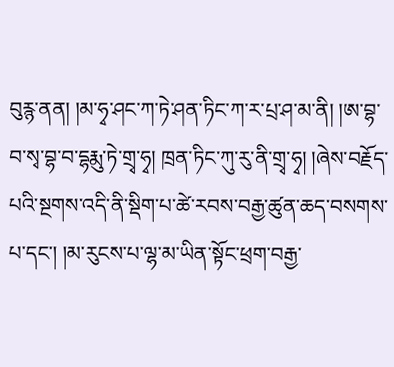བུརྙ་ནན། །མ་ཧྭ་ཤང་ཀ་ཏེ་ཤན་ཏིང་ཀ་ར་པྲ་ཤ་མ་ནི། །ཨ་བྷ་བ་སྭ་བྷ་བ་དྷརྨུ་ཏེ་གྲྭ་ཧྭ། ཁྲན་ཏིང་ཀུ་རུ་ནི་གྲྭ་ཧྭ། །ཞེས་བརྗོད་པའི་སྔགས་འདི་ནི་སྡིག་པ་ཚེ་རབས་བརྒྱ་ཚུན་ཆད་བསགས་པ་དང་། །མ་རུངས་པ་ལྷ་མ་ཡིན་སྟོང་ཕྲག་བརྒྱ་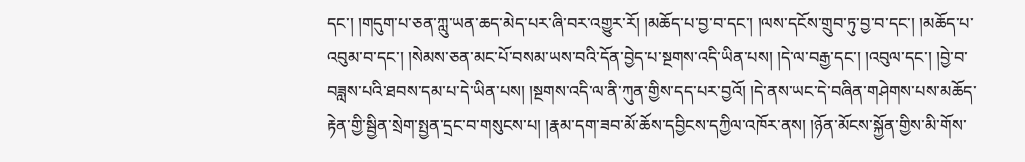དང་། །གདུག་པ་ཅན་ཀླུ་ཡན་ཆད་མེད་པར་ཞི་བར་འགྱུར་རོ། །མཆོད་པ་བྱ་བ་དང་། །ལས་དངོས་གྲུབ་ཏུ་བྱ་བ་དང་། །མཆོད་པ་འབུམ་བ་དང་། །སེམས་ཅན་མང་པོ་བསམ་ཡས་བའི་དོན་བྱེད་པ་སྔགས་འདི་ཡིན་པས། །དེ་ལ་བརྒྱ་དང་། །འབུལ་དང་། །བྱེ་བ་བཟླས་པའི་ཐབས་དམ་པ་དེ་ཡིན་པས། །སྔགས་འདི་ལ་ནི་ཀུན་གྱིས་དད་པར་བྱའོ། །དེ་ནས་ཡང་དེ་བཞིན་གཤེགས་པས་མཆོད་རྟེན་གྱི་སྦྱིན་སྲེག་སྤྱན་དྲང་བ་གསུངས་པ། །རྣམ་དག་ཟབ་མོ་ཆོས་དབྱིངས་དཀྱིལ་འཁོར་ནས། །ཉོན་མོངས་སྐྱོན་གྱིས་མི་གོས་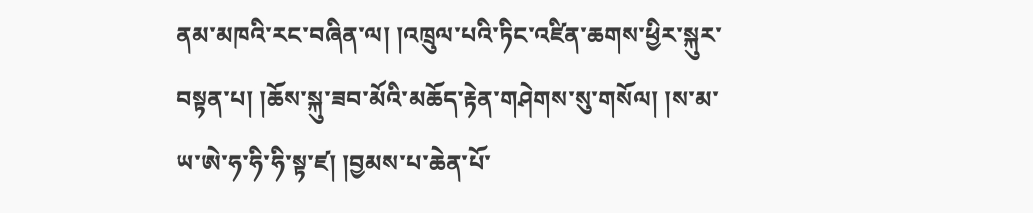ནམ་མཁའི་རང་བཞིན་ལ། །འཁྲུལ་པའི་ཏིང་འཛིན་ཆགས་ཕྱིར་སྐུར་བསྟན་པ། །ཆོས་སྐུ་ཟབ་མོའི་མཆོད་རྟེན་གཤེགས་སུ་གསོལ། །ས་མ་ཡ་ཨེ་ཧ་ཧི་ཧི་སྟ་ཛ། །བྱམས་པ་ཆེན་པོ་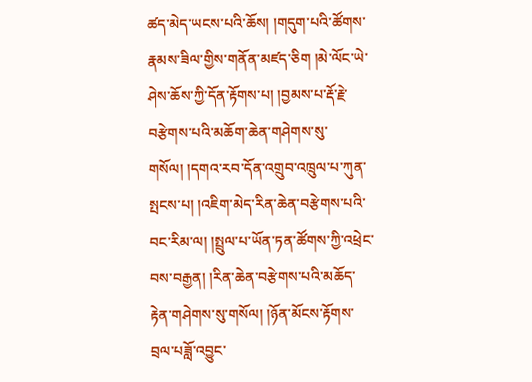ཚད་མེད་ཡངས་པའི་ཆོས། །གདུག་པའི་ཚོགས་རྣམས་ཟིལ་གྱིས་གནོན་མཛད་ཅིག །མེ་ལོང་ཡེ་ཤེས་ཆོས་ཀྱི་དོན་རྟོགས་པ། །བྱམས་པ་རྡོ་རྗེ་བརྩེགས་པའི་མཆོག་ཆེན་གཤེགས་སུ་གསོལ། །དགའ་རབ་དོན་འགྲུབ་འཁྲུལ་པ་ཀུན་སྤངས་པ། །འཇིག་མེད་རིན་ཆེན་བརྩེགས་པའི་བང་རིམ་ལ། །སྤྲུལ་པ་ཡོན་ཏན་ཚོགས་ཀྱི་འཕྲེང་བས་བརྒྱན། །རིན་ཆེན་བརྩེགས་པའི་མཆོད་རྟེན་གཤེགས་སུ་གསོལ། །ཉོན་མོངས་རྟོགས་བྲལ་པཟློ་འབྱུང་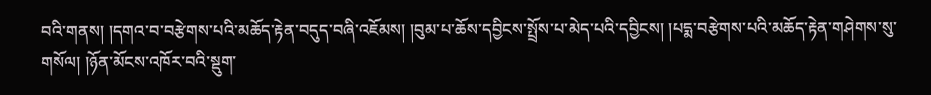བའི་གནས། །དགའ་བ་བརྩེགས་པའི་མཆོད་རྟེན་བདུད་བཞི་འཇོམས། །བུམ་པ་ཆོས་དབྱིངས་སྤྲོས་པ་མེད་པའི་དབྱིངས། །པདྨ་བརྩེགས་པའི་མཆོད་རྟེན་གཤེགས་སུ་གསོལ། །ཉོན་མོངས་འཁོར་བའི་སྡུག་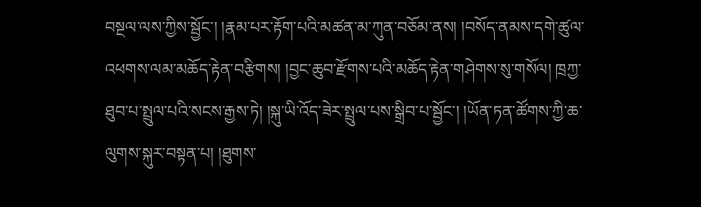བསྔལ་ལས་ཀྱིས་སྦྱོང་། །རྣམ་པར་རྟོག་པའི་མཚན་མ་ཀུན་བཅོམ་ནས། །བསོད་ནམས་དགེ་ཚུལ་འཕགས་ལམ་མཆོད་རྟེན་བརྩིགས། །བྱང་ཆུབ་རྫོགས་པའི་མཆོད་རྟེན་གཤེགས་སུ་གསོལ། ཁྲཀྱ་ཐུབ་པ་སྤྲུལ་པའི་སངས་རྒྱས་ཏེ། །སྐུ་ཡི་འོད་ཟེར་སྤྲུལ་པས་སྒྲིབ་པ་སྦྱོང་། །ཡོན་ཏན་ཚོགས་ཀྱི་ཆ་ལུགས་སྐུར་བསྟན་པ། །ཐུགས་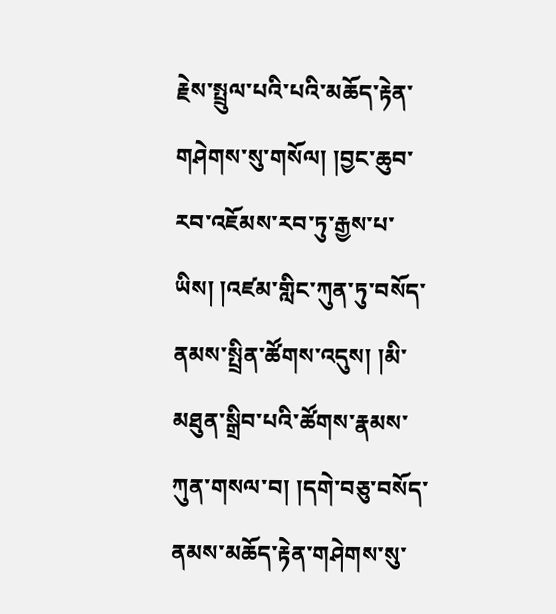རྗེས་སྤྲུལ་པའི་པའི་མཆོད་རྟེན་གཤེགས་སུ་གསོལ། །བྱང་ཆུབ་རབ་འཇོམས་རབ་ཏུ་རྒྱས་པ་ཡིས། །འཛམ་གླིང་ཀུན་ཏུ་བསོད་ནམས་སྤྲིན་ཚོགས་འདུས། །མི་མཐུན་སྒྲིབ་པའི་ཚོགས་རྣམས་ཀུན་གསལ་བ། །དགེ་བཅུ་བསོད་ནམས་མཆོད་རྟེན་གཤེགས་སུ་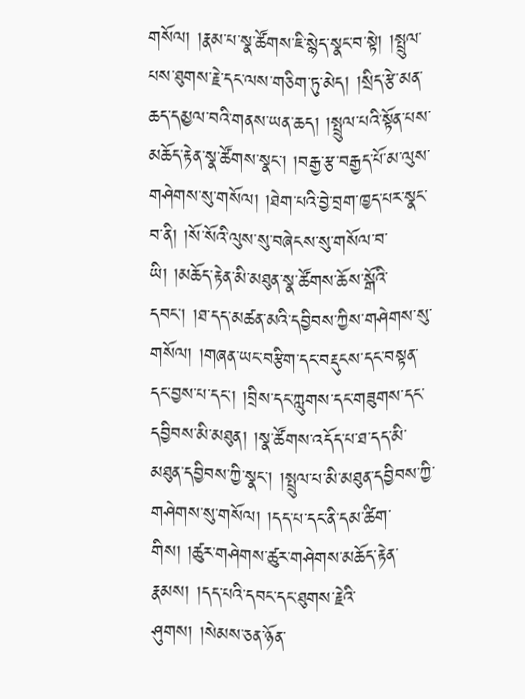གསོལ། །རྣམ་པ་སྣ་ཚོགས་ཇི་སྙེད་སྣང་བ་སྟེ། །སྤྲུལ་པས་ཐུགས་རྗེ་དང་ལས་གཅིག་ཏུ་མེད། །སྲིད་རྩེ་མན་ཆད་དམྱལ་བའི་གནས་ཡན་ཆད། །སྤྲུལ་པའི་སྟོན་པས་མཆོད་རྟེན་སྣ་ཚོགས་སྣང་། །བརྒྱ་རྩ་བརྒྱད་པོ་མ་ལུས་གཤེགས་སུ་གསོལ། །ཐེག་པའི་བྱེ་བྲག་ཁྱད་པར་སྣང་བ་ནི། །སོ་སོའི་ལུས་སུ་བཞེངས་སུ་གསོལ་བ་ཡི། །མཆོད་རྟེན་མི་མཐུན་སྣ་ཚོགས་ཆོས་སྒོའི་དབང་། །ཐ་དད་མཚན་མའི་དབྱིབས་ཀྱིས་གཤེགས་སུ་གསོལ། །གཞན་ཡང་བརྩིག་དང་བརྡུངས་དང་བསྟན་དང་བྱས་པ་དང་། །བྲིས་དང་ཀླུགས་དང་གཟུགས་དང་དབྱིབས་མི་མཐུན། །སྣ་ཚོགས་འདོད་པ་ཐ་དད་མི་མཐུན་དབྱིབས་ཀྱི་སྣང་། །སྤྲུལ་པ་མི་མཐུན་དབྱིབས་ཀྱི་གཤེགས་སུ་གསོལ། །དད་པ་དང་ནི་དམ་ཚིག་གིས། །ཚུར་གཤེགས་ཚུར་གཤེགས་མཆོད་རྟེན་རྣམས། །དད་པའི་དབང་དང་ཐུགས་རྗེའི་ཤུགས། །སེམས་ཅན་ཉོན་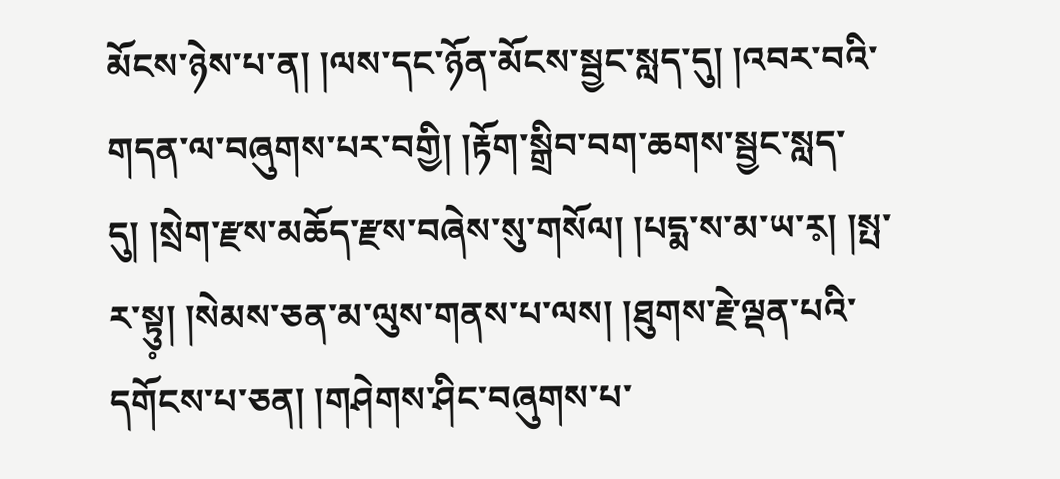མོངས་ཉེས་པ་ན། །ལས་དང་ཉོན་མོངས་སྦྱང་སླད་དུ། །འབར་བའི་གདན་ལ་བཞུགས་པར་བགྱི། །རྟོག་སྒྲིབ་བག་ཆགས་སྦྱང་སླད་དུ། །སྲེག་རྫས་མཆོད་རྫས་བཞེས་སུ་གསོལ། །པདྨ་ས་མ་ཡ་ར༷། །སྤ་ར་སྟུ༷། །སེམས་ཅན་མ་ལུས་གནས་པ་ལས། །ཐུགས་རྗེ་ལྡན་པའི་དགོངས་པ་ཅན། །གཤེགས་ཤིང་བཞུགས་པ་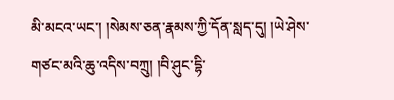མི་མངའ་ཡང་། །སེམས་ཅན་རྣམས་ཀྱི་དོན་སླད་དུ། །ཡེ་ཤེས་གཙང་མའི་ཆུ་འདིས་བཀྲུ། །བི་ཤུང་དྷི་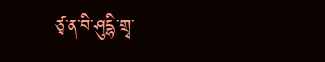ཙྭ་ན་བི་ཤུདྷི་གྲྭ་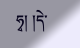ཧྭ། །དེ་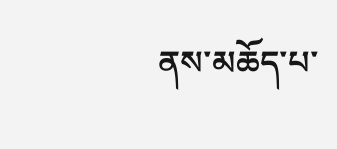ནས་མཆོད་པ་